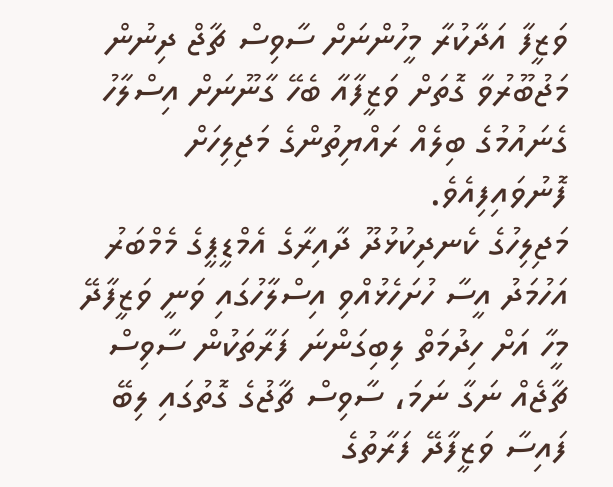ވަޒީފާ އަދާކުރާ މީހުންނަށް ސާވިސް ޗާޖް ދިނުން މަޖުބޫރުވާ ގޮތަށް ވަޒީފާއާ ބެހޭ ގާނޫނަށް އިސްލާހު ގެނައުމުގެ ބިލެއް ރައްޔިތުންގެ މަޖިލިހަށް ފޮނުވައިފިއެވެ.
މަޖިލިހުގެ ކެނދިކުޅުދޫ ދާއިރާގެ އެމްޑީޕީގެ މެމްބަރު އަހުމަދު އީސާ ހުށަހެޅުއްވި އިސްލާހުގައި ވަނީ ވަޒީފާދޭ މީހާ އަށް ހިދުމަތް ލިބިގަންނަ ފަރާތަކުން ސާވިސް ޗާޖެއް ނަގާ ނަމަ، ސާވިސް ޗާޖުގެ ގޮތުގައި ލިބޭ ފައިސާ ވަޒީފާދޭ ފަރާތުގެ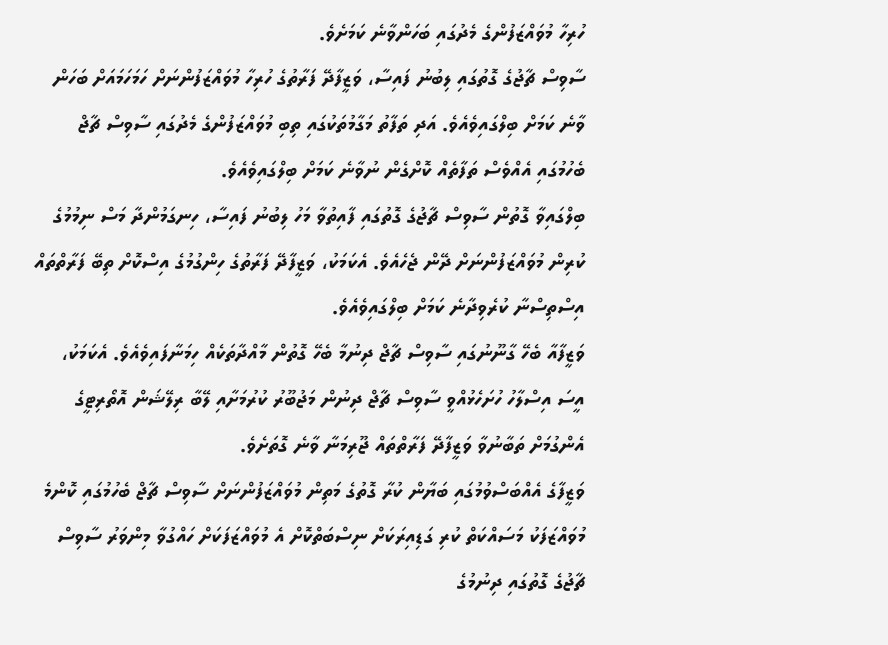ހުރިހާ މުވައްޒަފުންގެ މެދުގައި ބަހަންވާނެ ކަމަށެވެ.
ސާވިސް ޗާޖުގެ ގޮތުގައި ލިބުނު ފައިސާ، ވަޒީފާދޭ ފަރާތުގެ ހުރިހާ މުވައްޒަފުންނަށް ހަމަހަމައަށް ބަހަން ވާނެ ކަމަށް ބިލްގައިވެއެވެ. އަދި ތަފާތު މަގާމުތަކުގައި ތިބި މުވައްޒަފުންގެ މެދުގައި ސާވިސް ޗާޖް ބެހުމުގައި އެއްވެސް ތަފާތެއް ކޮށްގެން ނުވާނެ ކަމަށް ބިލްގައިވެއެވެ.
ބިލްގައިވާ ގޮތުން ސާވިސް ޗާޖުގެ ގޮތުގައި ފާއިތުވާ މަހު ލިބުނު ފައިސާ، ހިނގަމުންދާ މަސް ނިމުމުގެ ކުރިން މުވައްޒަފުންނަށް ދޭން ޖެހެއެވެ. އެކަމަކު، ވަޒީފާދޭ ފަރާތުގެ ހިންގުމުގެ އިސްކޮށް ތިބޭ ފަރާތްތައް އިސްތިސްނާ ކުރެވިދާނެ ކަމަށް ބިލްގައިވެއެވެ.
ވަޒީފާއާ ބެހޭ ގާނޫނުގައި ސާވިސް ޗާޖް ދިނުމާ ބެހޭ ގޮތުން މާއްދާތަކެއް ހިމަނާފައިވެއެވެ. އެކަމަކު، އީސަ އިސްލާހު ހުށަހެޅުއްވީ ސާވިސް ޗާޖް ދިނުން މަޖުބޫރު ކުރުމަށާއި ލޭބާ ރިލޭޝަން އޮތޯރިޓީގެ އެންގުމަށް ތަބާނުވާ ވަޒީފާދޭ ފަރާތްތައް ޖޫރިމަނާ ވާނެ ގޮތަށެވެ.
ވަޒީފާގެ އެއްބަސްވުމުގައި ބަޔާން ކުރާ ގޮތުގެ މަތިން މުވައްޒަފުންނަށް ސާވިސް ޗާޖް ބެހުމުގައި ކޮންމެ މުވައްޒަފަކު މަސައްކަތް ކުރި ގަޑިއިރަކަށް ނިސްބަތްކޮށް އެ މުވައްޒަފަކަށް ހައްގުވާ މިންވަރު ސާވިސް ޗާޖުގެ ގޮތުގައި ދިނުމުގެ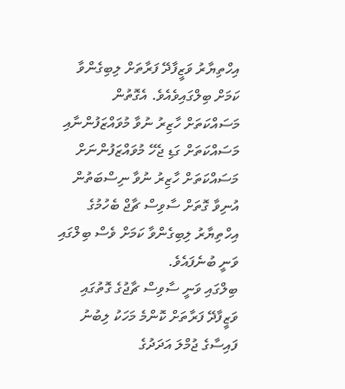އިހްތިޔާރު ވަޒީފާދޭ ފަރާތަށް ލިބިގެންވާ ކަމަށް ބިލްގައިވެއެވެ. އެގޮތުން މަސައްކަތަށް ހާޒިރު ނުވާ މުވައްޒަފުންނާއި މަސައްކަތަށް ގަޑި ޖެހޭ މުވައްޒަފުންނަށް މަސައްކަތަށް ހާޒިރު ނުވާ ނިސްބަތުން އުނިވާ ގޮތަށް ސާވިސް ޗާޖް ބެހުމުގެ އިހްތިޔާރު ލިބިގެންވާ ކަމަށް ވެސް ބިލްގައި ވަނީ ބުނެފައެވެ.
ބިލްގައި ވަނީ ސާވިސް ޗާޖުގެ ގޮތުގައި ވަޒީފާދޭ ފަރާތަށް ކޮންމެ މަހަކު ލިބުނު ފައިސާގެ ޖުމްލަ އަދަދުގެ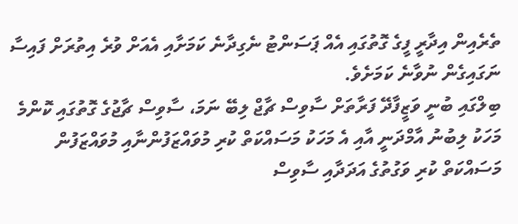ތެރެއިން އިދާރީ ފީގެ ގޮތުގައި އެއް ޕަސަންޓު ނެގިދާނެ ކަމަށާއި އެއަށް ވުރެ އިތުރަށް ފައިސާ ނަގައިގެން ނުވާނެ ކަމަށެވެ.
ބިލްގައި ބުނީ ވަޒީފާދޭ ފަރާތަށް ސާވިސް ޗާޖް ލިބޭ ނަމަ، ސާވިސް ޗާޖުގެ ގޮތުގައި ކޮންމެ މަހަކު ލިބުނު އާމްދަނީ އާއި އެ މަހަކު މަސައްކަތް ކުރި މުވައްޒަފުންނާއި މުވައްޒަފުން މަސައްކަތް ކުރި ވަގުތުގެ އަދަދާއި ސާވިސް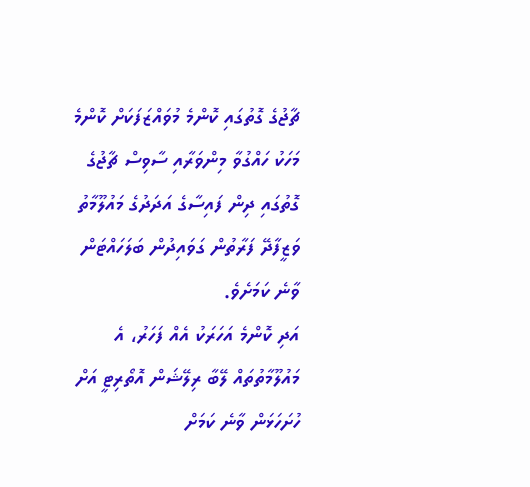ޗާޖުގެ ގޮތުގައި ކޮންމެ މުވައްޒަފަކަށް ކޮންމެ މަހަކު ހައްގުވާ މިންވަރާއި ސާވިސް ޗާޖުގެ ގޮތުގައި ދިން ފައިސާގެ އަދަދުގެ މައުލޫމާތު ވަޒީފާދޭ ފަރާތުން ގަވައިދުން ބަލަހައްޓަން ވާނެ ކަމަށެވެ.
އަދި ކޮންމެ އަހަރަކު އެއް ފަހަރު، އެ މައުލޫމާތުތައް ލޭބާ ރިލޭޝަން އޮތޯރިޓީ އަށް ހުށަހަޅަން ވާނެ ކަމަށް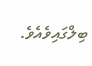ބިލްގައިވެއެވެ.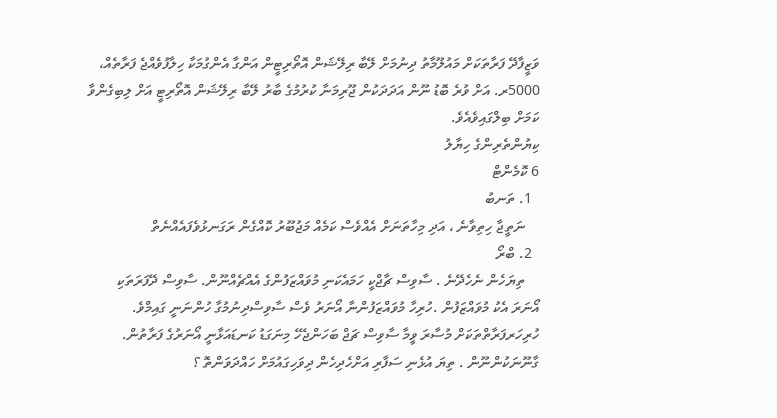ވަޒީފާދޭ ފަރާތަކަށް މައުލޫމާތު ދިނުމަށް ލޭބާ ރިލޭޝަން އޮތޯރިޓީން އަންގާ އެންގުމަކާ ހިލާފުވެއްޖެ ފަރާތެއް، 5000ރ. އަށް ވުރެ ބޮޑު ނޫން އަދަދަކުން ޖޫރިމަނާ ކުރުމުގެ ބާރު ލޭބާ ރިލޭޝަން އޮތޯރިޓީ އަށް ލިބިގެންވާ ކަމަށް ބިލްގައިވެއެވެ.
ކިޔުންތެރިންގެ ހިޔާލު
6 ކޮމެންޓް
  1. ތަނބު
    ނަތީޖާ ހިތިވާނެ ، އަދި މިހާތަނަށް އެއްވެސް ކަމެއް މަޖުބޫރު ކޮއްގެން ރަގަނޅުވެފައެއްނެތް
  2. ބްރޯ
    ތިޔަހެން ނެހެދޭނެ . ސާވިސް ޗާޖްކީ ހަމައެކަނި މުވައްޒަފުންގެ އެއްޗެއްނޫން. ސާވިސް ދޭފަރަތަކި އޯނަރަ އެކު މުވައްޒަފުން .ހުރިހާ މުވައްޒަފުންނާ އޯނަރު ވެސް ސާވިސްދިނުމުގާ ހުންނަނީ ގައިމްވެ. ހުރިހަރފަރާތްތަކަށް މުސާރަ ވީމާ ސާވިސް ޗަޖް ބަހަންޖެހޭ މިނަގަޑު ކަނޑައަޅާނީ އޯނަރުގެ ފަރާތުން. ގާނޫނަކުންނޫން . ތިޔަ އުޅެނި ސަފާރި އަށްހެދިހެން ދިވަހިގައުމަށް ހައްދަވަންތޮ ؟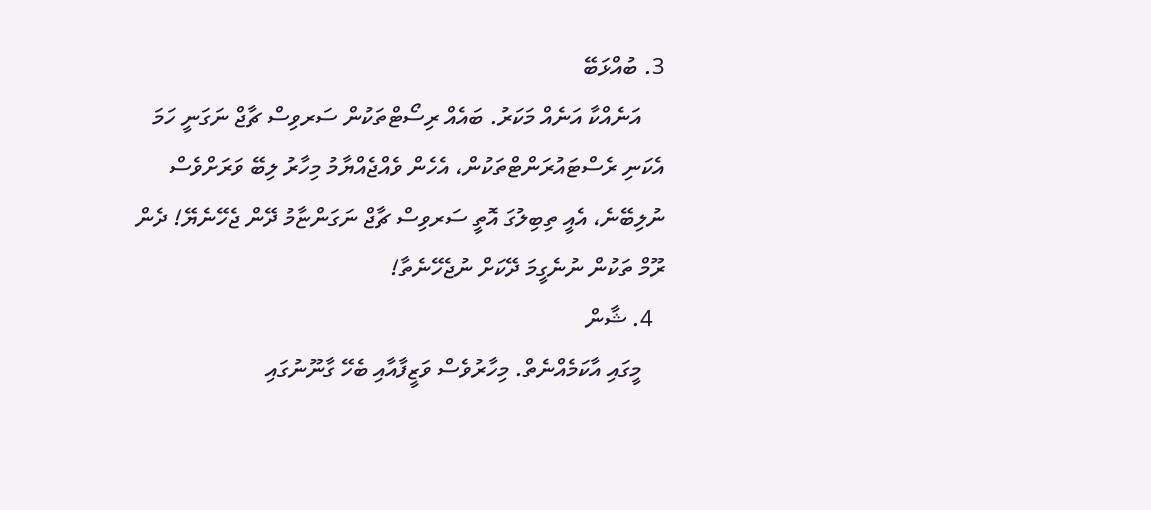3. ބުއްޅަބޭ
    އަނެއްކާ އަނެއް މަކަރު. ބައެއް ރިސޯޓްތަކުން ސަރވިސް ޗާޖް ނަގަނީ ހަމަ އެކަނި ރެސްޓައުރަންޓްތަކުން، އެހެން ވެއްޖެއްޔާމު މިހާރު ލިބޭ ވަރަށްވެސް ނުލިބޭނެ، އެއީ ތިބިލުގަ އޮތީ ސަރވިސް ޗާޖް ނަގަންޏާމު ދޭން ޖެހޭނެޔޭ! ދެން ރޫމް ތަކުން ނުނެގީމަ ދޭކަށް ނުޖެހޭނެތާ!
  4. ޝާން
    މީގައި އާކަމެއްނެތް. މިހާރުވެސް ވަޒީފާއާއި ބެހޭ ގާނޫނުގައި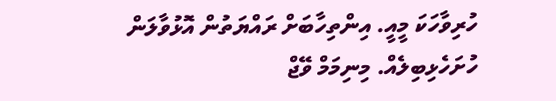ހުރިވާހަކަ މީއީ. އިންތިހާބަށް ރައްޔަތުން އޮޅުވާލަން ހުށަހެޅިބިލެއް. މިނިމަމް ވޭޖް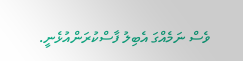ވެސް ނަމެއްގަ އެބިލު ފާސްކުރަންއުޅެނީ.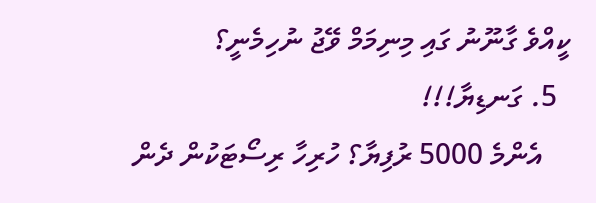ކީއްވެ ގާނޫނު ގައި މިނިމަމް ވޭޖު ނުހިމެނީ؟
  5. ގަނޑިޔާ!!!
    އެންމެ 5000 ރުފިޔާ؟ ހުރިހާ ރިސޯޓަކުން ދެން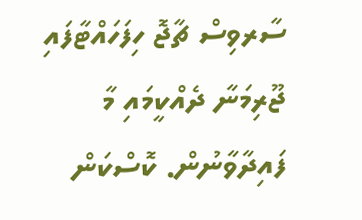ސާރވިސް ޗާޖޮ ހިފަހައްޓާފައި ޖޫރިމަނާ ދެއްކީމައި މާ ފައިދާވާނުން. ކޮސްކަން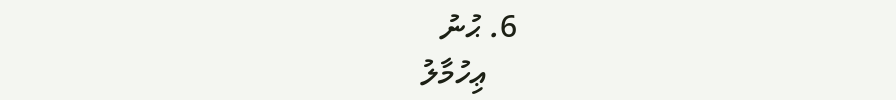6. ޙުނު
    ޢިހުމާލު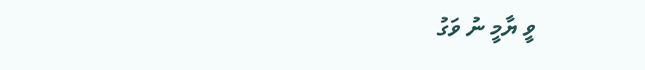ވީ ޔާމީ ނު ވަގު